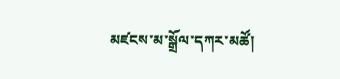མཛངས་མ་སྒྲོལ་དཀར་མཚོ།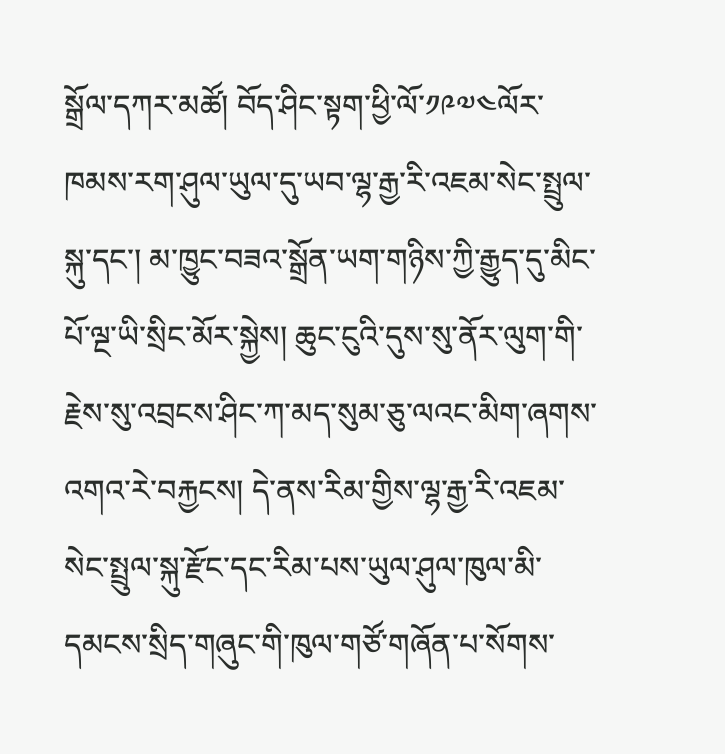སྒྲོལ་དཀར་མཚོ། བོད་ཤིང་སྟག་ཕྱི་ལོ་༡༩༧༤ལོར་ཁམས་རག་ཤུལ་ཡུལ་དུ་ཡབ་ལྷ་རྒྱ་རི་འཇམ་སེང་སྤྲུལ་སྐུ་དང་། མ་ཁྱུང་བཟའ་སྒྲོན་ཡག་གཉིས་ཀྱི་རྒྱུད་དུ་མིང་པོ་ལྔ་ཡི་སྲིང་མོར་སྐྱེས། ཆུང་ངུའི་དུས་སུ་ནོར་ལུག་གི་རྗེས་སུ་འབྲངས་ཤིང་ཀ་མད་སུམ་ཅུ་ལའང་མིག་ཞགས་འགའ་རེ་བརྐྱངས། དེ་ནས་རིམ་གྱིས་ལྷ་རྒྱ་རི་འཇམ་སེང་སྤྲུལ་སྐུ་རྫོང་དང་རིམ་པས་ཡུལ་ཤུལ་ཁུལ་མི་དམངས་སྲིད་གཞུང་གི་ཁུལ་གཙོ་གཞོན་པ་སོགས་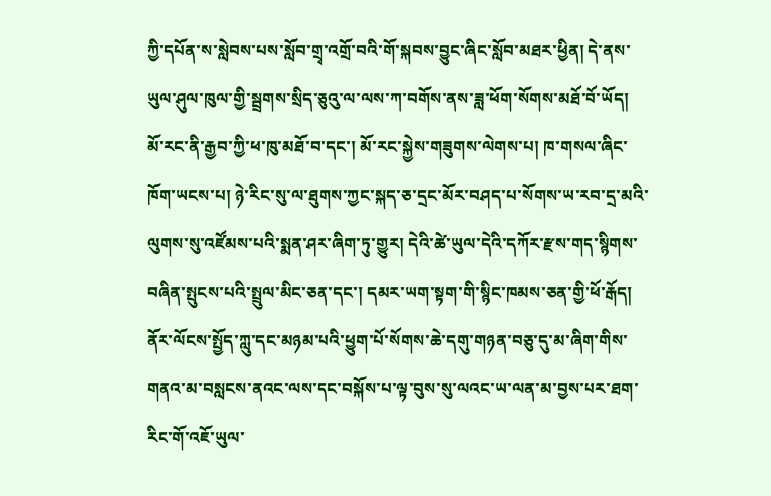ཀྱི་དཔོན་ས་སླེབས་པས་སློབ་གྲྭ་འགྲོ་བའི་གོ་སྐབས་བྱུང་ཞིང་སློབ་མཐར་ཕྱིན། དེ་ནས་ཡུལ་ཤུལ་ཁུལ་གྱི་སྦྲགས་སྲིད་ཅུའུ་ལ་ལས་ཀ་བགོས་ནས་ཟླ་ཕོག་སོགས་མཐོ་བོ་ཡོད། མོ་རང་ནི་རྒྱབ་ཀྱི་ཕ་ཁུ་མཐོ་བ་དང་། མོ་རང་སྐྱེས་གཟུགས་ལེགས་པ། ཁ་གསལ་ཞིང་ཁོག་ཡངས་པ། ཉེ་རིང་སུ་ལ་ཐུགས་ཀྱང་སྐད་ཅ་དྲང་མོར་བཤད་པ་སོགས་ཡ་རབ་དྲ་མའི་ལུགས་སུ་འཛོམས་པའི་སྨན་ཤར་ཞིག་ཏུ་གྱུར། དེའི་ཚེ་ཡུལ་དེའི་དཀོར་རྫས་གད་སྙིགས་བཞིན་སྤུངས་པའི་སྤྲུལ་མིང་ཅན་དང་། དམར་ཡག་སྟག་གི་སྙིང་ཁམས་ཅན་གྱི་ཕོ་རྒོད། ནོར་ལོངས་སྤྱོད་ཀླུ་དང་མཉམ་པའི་ཕྱུག་པོ་སོགས་ཆེ་དགུ་གཉན་བཅུ་དུ་མ་ཞིག་གིས་གནའ་མ་བསླངས་ནའང་ལས་དང་བསྐོས་པ་ལྟ་བུས་སུ་ལའང་ཡ་ལན་མ་བྱས་པར་ཐག་རིང་གོ་འཇོ་ཡུལ་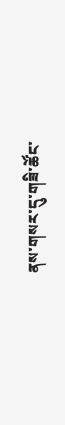ནས་གསར་དུ་གཟི་ཚོང་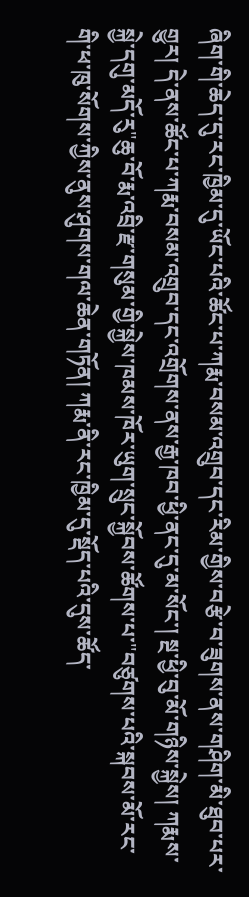ཞིག་གི་ཆེད་དུ་རང་ཁྱིམ་དུ་ཡོང་པའི་ཚོང་པ་ཀརྨ་བསམ་འགྲུབ་དང་རིམ་གྱིས་བརྩེ་བ་ཟུགས་ནས་གཤིག་མི་ཐུབ་པར་གྱུར། དེ་ནས་ཚོང་པ་ཀརྨ་བསམ་འགྲུབ་དང་འགྲོགས་ནས་རྒྱ་ཁབ་ཕྱི་ནང་དུ་མ་སོང་། སྔ་ཕྱི་བུ་མོ་གཉིས་སྐྱེས། ཀརྨས་སྐྱེ་དགུ་མདོ་རུ"ཆུ་བོ་རྨ་འབྲི་རྫ་གསུམ་གྱི་སྐྱེས་ཁམས་ཁོར་ཡུག་སྲུང་སྐྱོབས་ཚོགས་པ་"བཙུགས་པའི་སྐབས་མོ་རང་གི་ཕ་ཁུ་སོགས་ཀྱིས་ནུས་ཤུགས་གལ་ཆེན་གཏོན། ཀརྨ་ནི་རང་ཁྱིམ་དུ་སྡོད་པའི་དུས་ཚོད་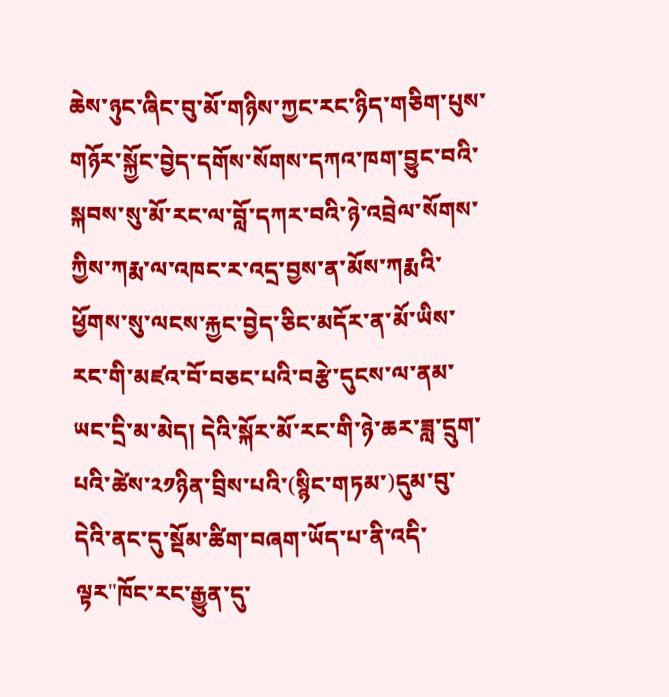ཆེས་ཉུང་ཞིང་བུ་མོ་གཉིས་ཀྱང་རང་ཉིད་གཅིག་པུས་གཉོར་སྐྱོང་བྱེད་དགོས་སོགས་དཀའ་ཁག་བྱུང་བའི་སྐབས་སུ་མོ་རང་ལ་བློ་དཀར་བའི་ཉེ་འབྲེལ་སོགས་ཀྱིས་ཀརྨ་ལ་འཁང་ར་འདྲ་བྱས་ན་མོས་ཀརྨའི་ཕྱོགས་སུ་ལངས་རྐྱང་བྱེད་ཅིང་མདོར་ན་མོ་ཡིས་རང་གི་མཛའ་བོ་བཅང་པའི་བརྩེ་དུངས་ལ་ནམ་ཡང་དྲི་མ་མེད། དེའི་སྐོར་མོ་རང་གི་ཉེ་ཆར་ཟླ་དྲུག་པའི་ཚེས་༢༡ཉིན་བྲིས་པའི་(སྙིང་གཏམ་)དུམ་བུ་དེའི་ནང་དུ་སྡོམ་ཚིག་བཞག་ཡོད་པ་ནི་འདི་ལྟར"ཁོང་རང་རྒྱུན་དུ་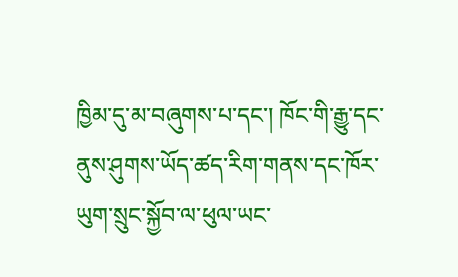ཁྱིམ་དུ་མ་བཞུགས་པ་དང་། ཁོང་གི་རྒྱུ་དང་ནུས་ཤུགས་ཡོད་ཚད་རིག་གནས་དང་ཁོར་ཡུག་སྲུང་སྐྱོབ་ལ་ཕུལ་ཡང་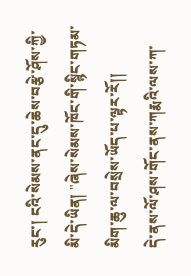རུང་། ངའི་སེམས་ནང་དུ་ཆེས་བརྩེ་ཤོས་ཀྱི་མི་དེ་ཡིན། "ཞེས་སེམས་ཁོང་གི་སྙིང་གཏམ་མིག་ཆུ་ལ་བསྲེས་ཡོད་པ་ལྟར་རོ།།
དེ་ནས་ལོ་ཤས་གོང་ནས་ཀརྨའི་ལས་ཀ་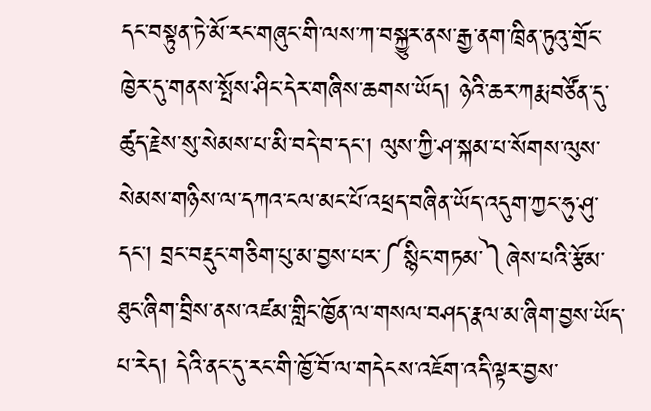དང་བསྟུན་ཏེ་མོ་རང་གཞུང་གི་ལས་ཀ་བསྐྱུར་ནས་རྒྱ་ནག་ཁྲིན་ཏུའུ་གྲོང་ཁྱེར་དུ་གནས་སྤོས་ཤིང་དེར་གཞིས་ཆགས་ཡོད། ཉེའི་ཆར་ཀརྨ་བཙོན་དུ་ཚུད་རྗེས་སུ་སེམས་པ་མི་བདེ་བ་དང་། ལུས་ཀྱི་ཤ་སྐམ་པ་སོགས་ལུས་སེམས་གཉིས་ལ་དཀའ་ངལ་མང་པོ་འཕྲད་བཞིན་ཡོད་འདུག་ཀྱང་ཧུ་ཤུ་དང་། བྲང་བརྡུང་གཅིག་པུ་མ་བྱས་པར་༼སྙིང་གཏམ་༽ཞེས་པའི་རྩོམ་ཐུང་ཞིག་བྲིས་ནས་འཛམ་གླིང་ཁྱོན་ལ་གསལ་བཤད་རྣལ་མ་ཞིག་བྱས་ཡོད་པ་རེད། དེའི་ནང་དུ་རང་གི་ཁྱོ་བོ་ལ་གདེངས་འཇོག་འདི་ལྟར་བྱས་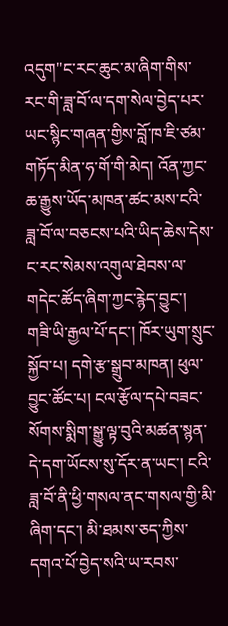འདུག"ང་རང་ཆུང་མ་ཞིག་གིས་རང་གི་ཟླ་བོ་ལ་དག་སེལ་བྱེད་པར་ཡང་སྙིང་གཞན་གྱིས་བློ་ཁ་ཇི་ཙམ་གཏོད་མིན་ཧ་གོ་གི་མེད། འོན་ཀྱང་ཆ་རྒྱུས་ཡོད་མཁན་ཚང་མས་ངའི་ཟླ་བོ་ལ་བཅངས་པའི་ཡིད་ཆེས་དེས་ང་རང་སེམས་འགུལ་ཐེབས་ལ་གདེང་ཚོད་ཞིག་ཀྱང་རྙེད་བྱུང་། གཟི་ཡི་རྒྱལ་པོ་དང་། ཁོར་ཡུག་སྲུང་སྐྱོབ་པ། དགེ་རྩ་སྒྲུབ་མཁན། ཕུལ་བྱུང་ཚོང་པ། ངལ་རྩོལ་དཔེ་བཟང་སོགས་སྨིག་སྒྱུ་ལྟ་བུའི་མཚན་སྙན་དེ་དག་ཡོངས་སུ་དོར་ན་ཡང་། ངའི་ཟླ་བོ་ནི་ཕྱི་གསལ་ནང་གསལ་གྱི་མི་ཞིག་དང་། མི་ཐམས་ཅད་ཀྱིས་དགའ་པོ་བྱེད་སའི་ཡ་རབས་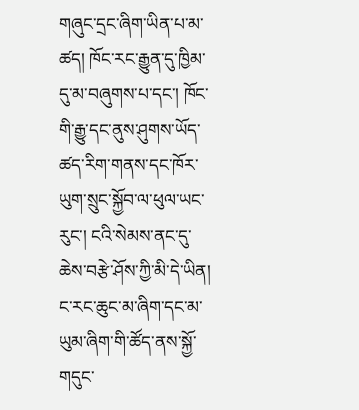གཞུང་དྲང་ཞིག་ཡིན་པ་མ་ཚད། ཁོང་རང་རྒྱུན་དུ་ཁྱིམ་དུ་མ་བཞུགས་པ་དང་། ཁོང་གི་རྒྱུ་དང་ནུས་ཤུགས་ཡོད་ཚད་རིག་གནས་དང་ཁོར་ཡུག་སྲུང་སྐྱོབ་ལ་ཕུལ་ཡང་རུང་། ངའི་སེམས་ནང་དུ་ཆེས་བརྩེ་ཤོས་ཀྱི་མི་དེ་ཡིན། ང་རང་ཆུང་མ་ཞིག་དང་མ་ཡུམ་ཞིག་གི་ཚོད་ནས་སྐྱོ་གདུང་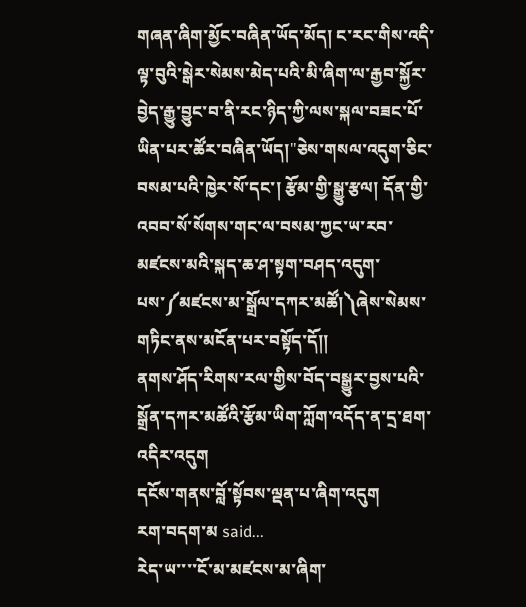གཞན་ཞིག་མྱོང་བཞིན་ཡོད་མོད། ང་རང་གིས་འདི་ལྟ་བུའི་སྒེར་སེམས་མེད་པའི་མི་ཞིག་ལ་རྒྱབ་སྐྱོར་བྱེད་རྒྱུ་བྱུང་བ་ནི་རང་ཉིད་ཀྱི་ལས་སྐལ་བཟང་པོ་ཡིན་པར་ཚོར་བཞིན་ཡོད།"ཅེས་གསལ་འདུག་ཅིང་བསམ་པའི་ཁྱེར་སོ་དང་། རྩོམ་གྱི་སྒྱུ་རྩལ། དོན་གྱི་འབབ་སོ་སོགས་གང་ལ་བསམ་ཀྱང་ཡ་རབ་མཛངས་མའི་སྐད་ཆ་ཤ་སྟག་བཤད་འདུག་པས་༼མཛངས་མ་སྒྲོལ་དཀར་མཚོ།༽ཞེས་སེམས་གཏིང་ནས་མངོན་པར་བསྟོད་དོ།།
ནགས་ཤོད་རིགས་རལ་གྱིས་བོད་བསྒྱུར་བྱས་པའི་སྒྲོན་དཀར་མཚོའི་རྩོམ་ཡིག་ཀློག་འདོད་ན་དྲ་ཐག་འདིར་འདུག
དངོས་གནས་བློ་སྟོབས་ལྡན་པ་ཞིག་འདུག
རག་བདག་མ said...
རེད་ཡ་་་་ངོ་མ་མཛངས་མ་ཞིག་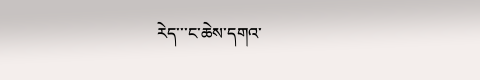རེད་་་ང་ཆེས་དགའ་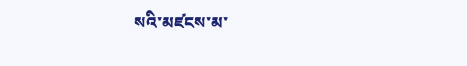སའི་མཛངས་མ་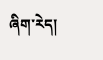ཞིག་རེད།